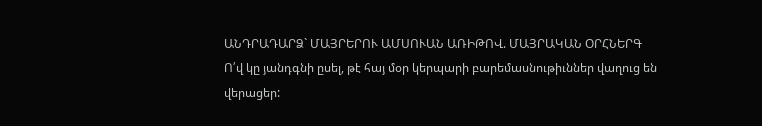ԱՆԴՐԱԴԱՐՁ` ՄԱՅՐԵՐՈՒ ԱՄՍՈՒԱՆ ԱՌԻԹՈՎ. ՄԱՅՐԱԿԱՆ ՕՐՀՆԵՐԳ
Ո՛վ կը յանդգնի ըսել, թէ հայ մօր կերպարի բարեմասնութիւններ վաղուց են վերացեր: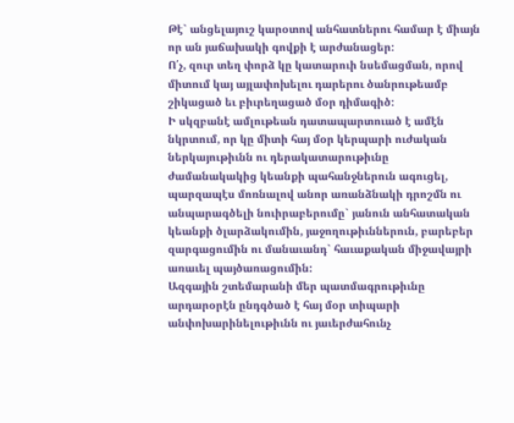Թէ` անցելայուշ կարօտով անհատներու համար է միայն որ ան յաճախակի գովքի է արժանացեր:
Ո՛չ, զուր տեղ փորձ կը կատարուի նսեմացման, որով միտում կայ այլափոխելու դարերու ծանրութեամբ շիկացած եւ բիւրեղացած մօր դիմագիծ:
Ի սկզբանէ ամլութեան դատապարտուած է ամէն նկրտում, որ կը միտի հայ մօր կերպարի ուժական ներկայութիւնն ու դերակատարութիւնը ժամանակակից կեանքի պահանջներուն ագուցել, պարզապէս մոռնալով անոր առանձնակի դրոշմն ու անպարագծելի նուիրաբերումը` յանուն անհատական կեանքի ծլարձակումին, յաջողութիւններուն, բարեբեր զարգացումին ու մանաւանդ` հաւաքական միջավայրի առաւել պայծառացումին:
Ազգային շտեմարանի մեր պատմագրութիւնը արդարօրէն ընդգծած է հայ մօր տիպարի անփոխարինելութիւնն ու յաւերժահունչ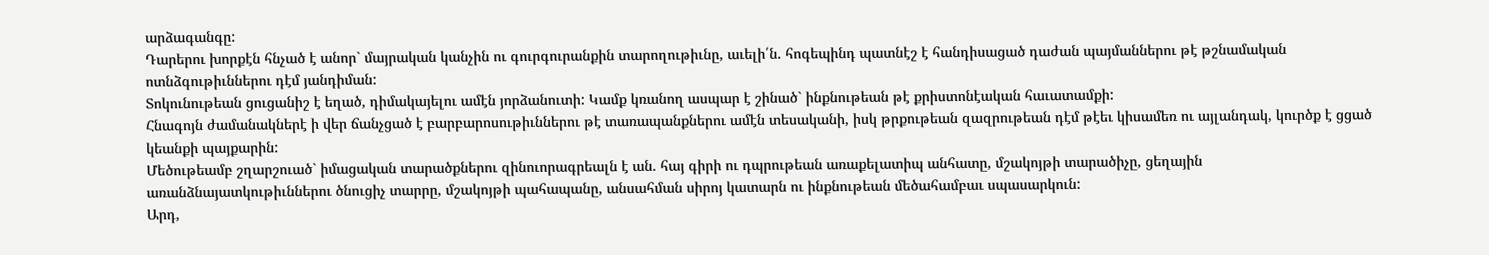արձագանգը:
Դարերու խորքէն հնչած է անոր` մայրական կանչին ու գուրգուրանքին տարողութիւնը, աւելի՛ն. հոգեպինդ պատնէշ է հանդիսացած դաժան պայմաններու թէ թշնամական ոտնձգութիւններու դէմ յանդիման:
Տոկունութեան ցուցանիշ է եղած, դիմակայելու ամէն յորձանուտի: Կամք կռանող ասպար է շինած` ինքնութեան թէ քրիստոնէական հաւատամքի:
Հնագոյն ժամանակներէ ի վեր ճանչցած է բարբարոսութիւններու թէ տառապանքներու ամէն տեսականի, իսկ թրքութեան զազրութեան դէմ թէեւ կիսամեռ ու այլանդակ, կուրծք է ցցած կեանքի պայքարին:
Մեծութեամբ շղարշուած` իմացական տարածքներու զինուորագրեալն է ան. հայ գիրի ու դպրութեան առաքելատիպ անհատը, մշակոյթի տարածիչը, ցեղային առանձնայատկութիւններու ծնուցիչ տարրը, մշակոյթի պահապանը, անսահման սիրոյ կատարն ու ինքնութեան մեծահամբաւ սպասարկուն:
Արդ,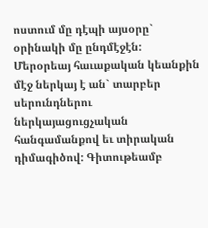ոստում մը դէպի այսօրը` օրինակի մը ընդմէջէն:
Մերօրեայ հաւաքական կեանքին մէջ ներկայ է ան` տարբեր սերունդներու ներկայացուցչական հանգամանքով եւ տիրական դիմագիծով: Գիտութեամբ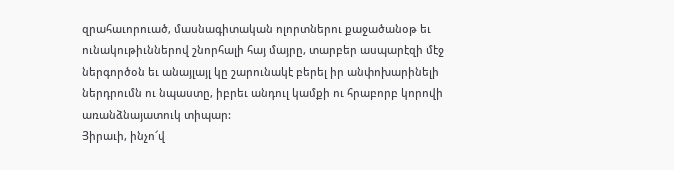զրահաւորուած, մասնագիտական ոլորտներու քաջածանօթ եւ ունակութիւններով շնորհալի հայ մայրը, տարբեր ասպարէզի մէջ ներգործօն եւ անայլայլ կը շարունակէ բերել իր անփոխարինելի ներդրումն ու նպաստը, իբրեւ անդուլ կամքի ու հրաբորբ կորովի առանձնայատուկ տիպար:
Յիրաւի, ինչո՜վ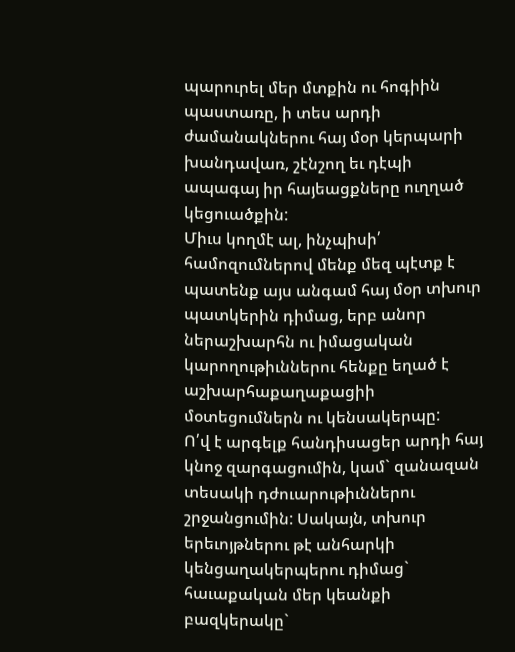պարուրել մեր մտքին ու հոգիին պաստառը, ի տես արդի ժամանակներու հայ մօր կերպարի խանդավառ, շէնշող եւ դէպի ապագայ իր հայեացքները ուղղած կեցուածքին:
Միւս կողմէ ալ, ինչպիսի՛ համոզումներով մենք մեզ պէտք է պատենք այս անգամ հայ մօր տխուր պատկերին դիմաց, երբ անոր ներաշխարհն ու իմացական կարողութիւններու հենքը եղած է աշխարհաքաղաքացիի մօտեցումներն ու կենսակերպը:
Ո՛վ է արգելք հանդիսացեր արդի հայ կնոջ զարգացումին, կամ` զանազան տեսակի դժուարութիւններու շրջանցումին: Սակայն, տխուր երեւոյթներու թէ անհարկի կենցաղակերպերու դիմաց` հաւաքական մեր կեանքի բազկերակը`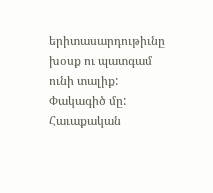երիտասարդութիւնը խօսք ու պատգամ ունի տալիք:
Փակագիծ մը:
Հաւաքական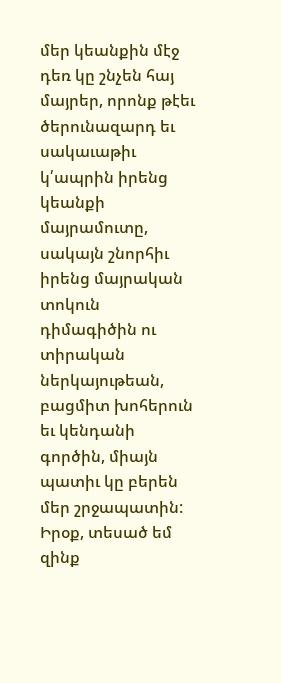մեր կեանքին մէջ դեռ կը շնչեն հայ մայրեր, որոնք թէեւ ծերունազարդ եւ սակաւաթիւ կ՛ապրին իրենց կեանքի մայրամուտը, սակայն շնորհիւ իրենց մայրական տոկուն դիմագիծին ու տիրական ներկայութեան, բացմիտ խոհերուն եւ կենդանի գործին, միայն պատիւ կը բերեն մեր շրջապատին:
Իրօք, տեսած եմ զինք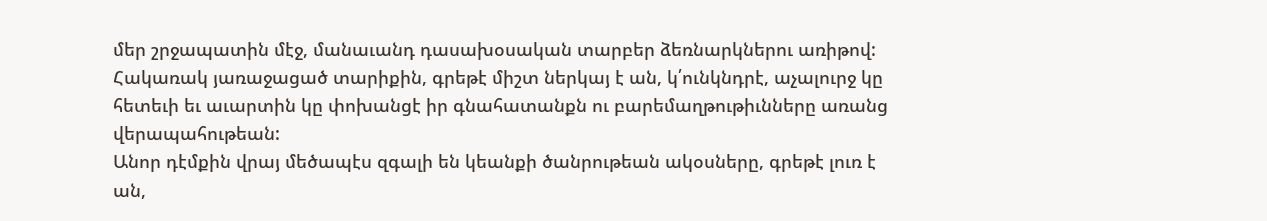մեր շրջապատին մէջ, մանաւանդ դասախօսական տարբեր ձեռնարկներու առիթով: Հակառակ յառաջացած տարիքին, գրեթէ միշտ ներկայ է ան, կ՛ունկնդրէ, աչալուրջ կը հետեւի եւ աւարտին կը փոխանցէ իր գնահատանքն ու բարեմաղթութիւնները առանց վերապահութեան:
Անոր դէմքին վրայ մեծապէս զգալի են կեանքի ծանրութեան ակօսները, գրեթէ լուռ է ան,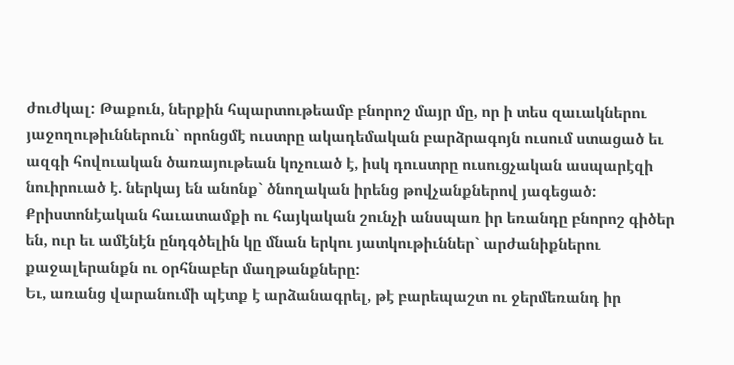ժուժկալ: Թաքուն, ներքին հպարտութեամբ բնորոշ մայր մը, որ ի տես զաւակներու յաջողութիւններուն` որոնցմէ ուստրը ակադեմական բարձրագոյն ուսում ստացած եւ ազգի հովուական ծառայութեան կոչուած է, իսկ դուստրը ուսուցչական ասպարէզի նուիրուած է. ներկայ են անոնք` ծնողական իրենց թովչանքներով յագեցած:
Քրիստոնէական հաւատամքի ու հայկական շունչի անսպառ իր եռանդը բնորոշ գիծեր են, ուր եւ ամէնէն ընդգծելին կը մնան երկու յատկութիւններ` արժանիքներու քաջալերանքն ու օրհնաբեր մաղթանքները:
Եւ, առանց վարանումի պէտք է արձանագրել, թէ բարեպաշտ ու ջերմեռանդ իր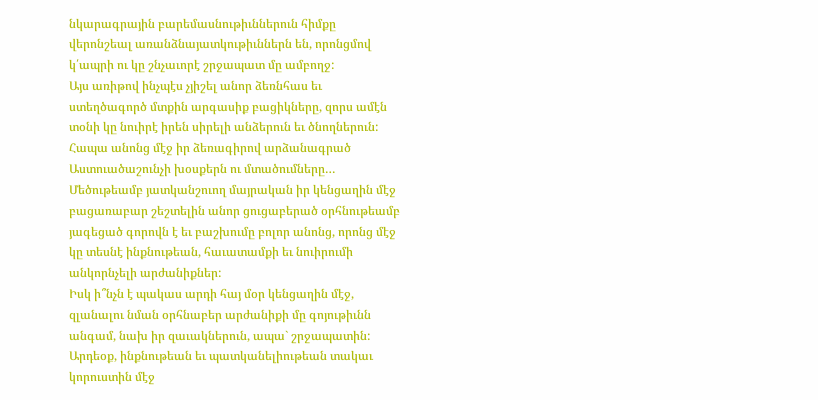նկարագրային բարեմասնութիւններուն հիմքը վերոնշեալ առանձնայատկութիւններն են, որոնցմով կ՛ապրի ու կը շնչաւորէ շրջապատ մը ամբողջ:
Այս առիթով ինչպէս չյիշել անոր ձեռնհաս եւ ստեղծագործ մտքին արգասիք բացիկները, զորս ամէն տօնի կը նուիրէ իրեն սիրելի անձերուն եւ ծնողներուն: Հապա անոնց մէջ իր ձեռագիրով արձանագրած Աստուածաշունչի խօսքերն ու մտածումները…
Մեծութեամբ յատկանշուող մայրական իր կենցաղին մէջ բացառաբար շեշտելին անոր ցուցաբերած օրհնութեամբ յագեցած գորովն է եւ բաշխումը բոլոր անոնց, որոնց մէջ կը տեսնէ ինքնութեան, հաւատամքի եւ նուիրումի անկորնչելի արժանիքներ:
Իսկ ի՞նչն է պակաս արդի հայ մօր կենցաղին մէջ, զլանալու նման օրհնաբեր արժանիքի մը գոյութիւնն անգամ, նախ իր զաւակներուն, ապա` շրջապատին:
Արդեօք, ինքնութեան եւ պատկանելիութեան տակաւ կորուստին մէջ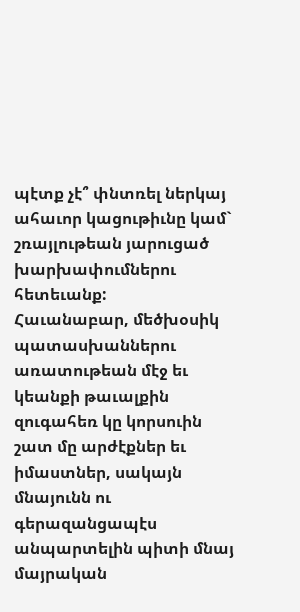պէտք չէ՞ փնտռել ներկայ ահաւոր կացութիւնը կամ` շռայլութեան յարուցած խարխափումներու հետեւանք:
Հաւանաբար, մեծխօսիկ պատասխաններու առատութեան մէջ եւ կեանքի թաւալքին զուգահեռ կը կորսուին շատ մը արժէքներ եւ իմաստներ, սակայն մնայունն ու գերազանցապէս անպարտելին պիտի մնայ մայրական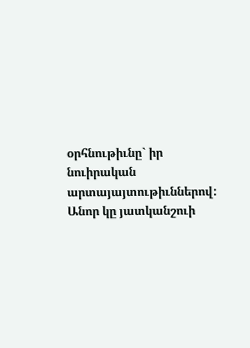օրհնութիւնը` իր նուիրական արտայայտութիւններով:
Անոր կը յատկանշուի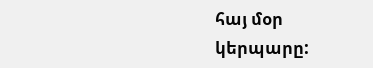հայ մօր կերպարը: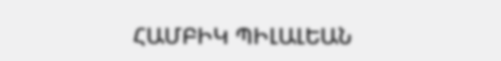ՀԱՄԲԻԿ ՊԻԼԱԼԵԱՆ